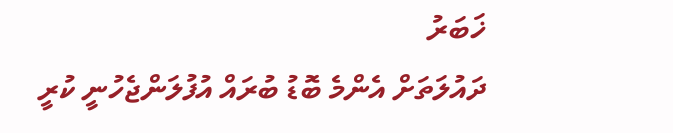ޚަބަރު
ދައުލަތަށް އެންމެ ބޮޑު ބުރައް އުފުލަންޖެހުނީ ކުރީ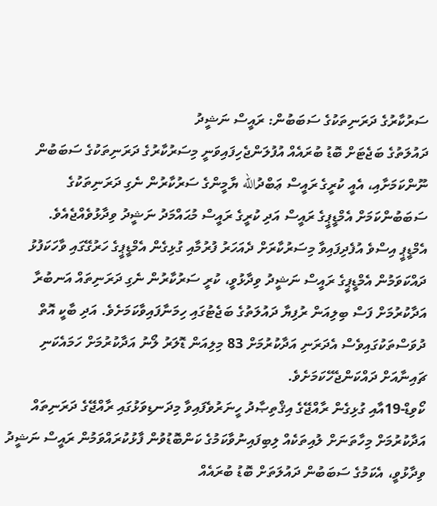ސަރުކާރުގެ ދަރަނިތަކުގެ ސަބަބުން: ރައީސް ނަޝީދު
ދައުލަތުގެ ބަޖެޓަށް ބޮޑު ބުރައެއް އުފުލަންޖެހިފައިވަނީ މިސަރުކާރުގެ ދަރަނިތަކުގެ ސަބަބުން ނޫންކަމަށާއި، އެއީ ކުރީގެ ރައީސް ޢަބްދުالله ޔާމީންގެ ސަރުކާރުން ނެގި ދަރަނިތަކުގެ ސަބަބުންކަމަށް އެމްޑީޕީގެ ރައީސް އަދި ކުރީގެ ރައީސް މުޙައްމަދު ނަޝީދު ވިދާޅުވެއްޖެއެވެ.
އެމްޑީޕީ އިސްވެ އުފެދިފައިވާ މިސަރުކާރަށް ދެއަހަރު ފުރުމާއި ގުޅިގެން އެމްޑީޕީގެ ހަރުގޭގައި ވާހަކަފުޅު ދައްކަވަމުން އެމްޑީޕީގެ ރައީސް ނަޝީދު ވިދާޅުވީ، ކުރީ ސަރުކާރުން ނެގި ދަރަނިތައް އަނބުރާ އަދާކުރުމަށް ފަސް ބިލިއަން ރުފިޔާ ދައުލަތުގެ ބަޖެޓުގައި ހިމަނާފައިވާކަމަށެވެ. އަދި ބާކީ އޮތް ދުވަސްތަކުގައިވެސް އެދަރަނި އަދާކުރުމަށް 83 މިލިއަން ޑޮލަރު ލޯނު އަދާކުރުމަށް ހަމައެކަނި ޗައިނާއަށް ދައްކަންޖެހޭކަމަށެވެ.
ކޯވިޑް-19އާއި ގުޅިގެން ރާއްޖޭގެ އިޤްތިޞާދު ހީނަރުވެފައިވާ މިދަނޑިވަޅުގައި ރާއްޖޭގެ ދަރަނިތައް އަދާކުރުމަށް މިހާތަނަށް ލުއިތަކެއް ލިބިފައިނުވާކަމުގެ ކަންބޮޑުވުން ފާޅުކުރައްވަމުން ރައީސް ނަޝީދު ވިދާޅުވީ، އެކަމުގެ ސަބަބުން ދައުލަތަށް ބޮޑު ބުރައެއް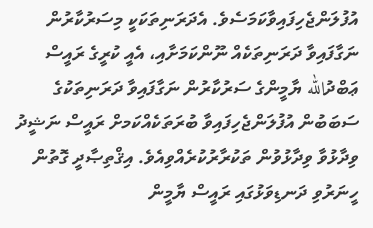އުފުލަންޖެހިފައިވާކަމަސެވެ. އެދަރަނިތަކަކީ މިސަރުކާރުން ނަގާފައިވާ ދަރަނިތަކެއް ނޫންކަމަށާއި، އެއީ ކުރީގެ ރައީސް ޢަބްދުالله ޔާމީންގެ ސަރުކާރުން ނަގާފައިވާ ދަރަނިތަކުގެ ސަބަބުން އުފުލަންޖެހިފައިވާ ބުރަތަކެއްކަމށް ރައީސް ނަޝީދު ވިދާޅުވާ ވިދާޅުވުން ތަކުރާރުކުރެއްވިއެވެ. އިޤްތިޞާދީ ގޮތުން ހީނަރުވި ދަނޑިވަޅުގައި ރައީސް ޔާމީން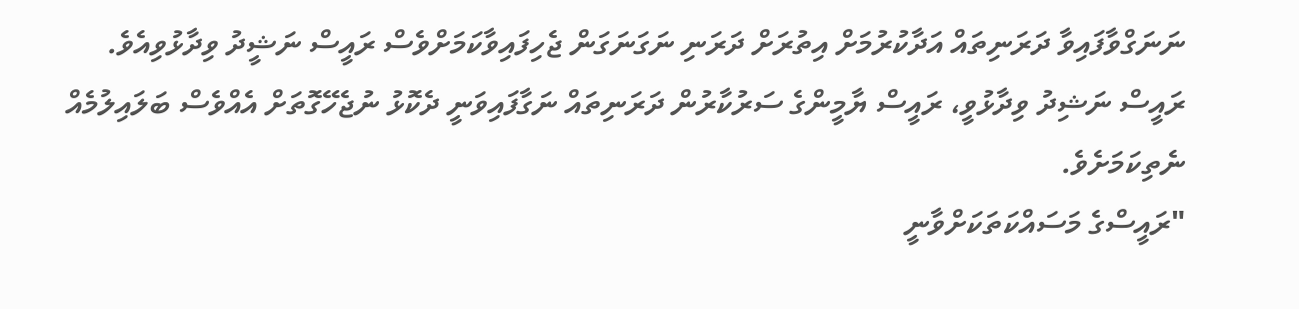ނަނަގްވާފައިވާ ދަރަނިތައް އަދާކުރުމަށް އިތުރަށް ދަރަނި ނަގަނަގަން ޖެހިފައިވާކަމަށްވެސް ރައީސް ނަޝީދު ވިދާޅުވިއެވެ. ރައީސް ނަޝިދު ވިދާޅުވީ، ރައީސް ޔާމީންގެ ސަރުކާރުން ދަރަނިތައް ނަގާފައިވަނީ ދެކޮޅު ނުޖެހޭގޮތަށް އެއްވެސް ބަލައިލުމެއް ނެތިކަމަށެވެ.
"ރައީސްގެ މަސައްކަތަކަށްވާނީ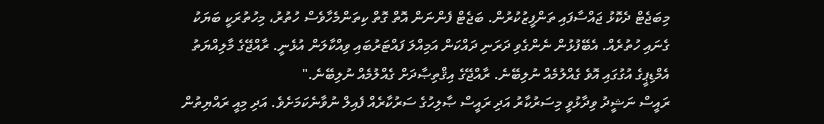މިބަޖެޓް ދެކޮޅު ޖައްސާފައި ތަންފީޒުކުރުން. ބަޖެޓް ފެންނަން އޮތް ގޮތް ކިތަންމެހާވެސް ހުތުރު، މިހުތުރަކީ ބަޔަކު ގެނައި ހުތުރެއް. އެބޭފުޅުން ނެންގެވި ދަރަނި ދައްކަން އަމިއްލަ ފައްޓަރުބައި ވިއްކާލަން އުޅެނީ. ރާއްޖޭގެ މާލިއްޔަތު އެމްޑިޕީގެ އުގުގައި އޮވެ ގެއްލުމެއް ނުލިބޭނެ. ރާއްޖޭގެ އިޤްތިޞާދަށް ގެއްލުމެއް ނުލިބޭނެ."
ރައީސް ނަޝީދު ވިދާޅުވީ މިސަރުކާރު އަދި ރައީސް ޞާލިހުގެ ސަރުކާރެއް ފެއިލް ނުވާނެކަމަށެވެ. އަދި މިއީ ރައްޔިތުން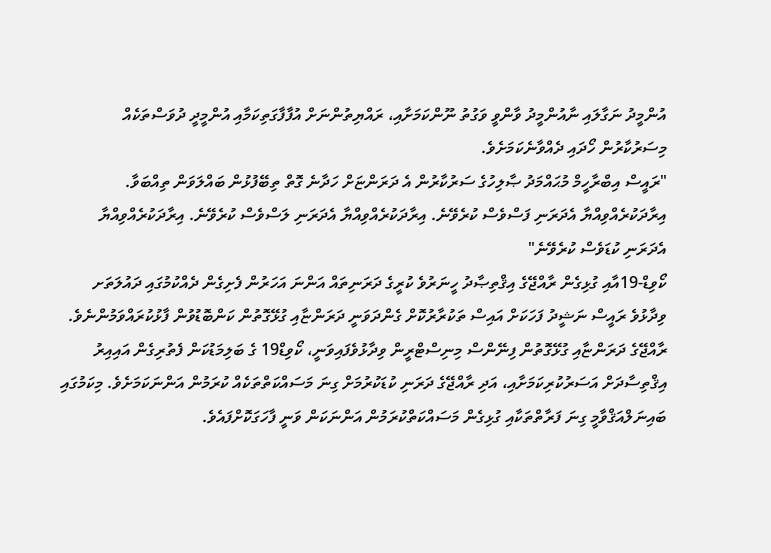އުންމީދު ނަގާލައި ނާއުންމީދު ވާންވީ ވަގުތު ނޫންކަމަށާއި، ރައްޔިތުންނަށް އުފާފާގަތިކަމާއި އުންމީދީ ދުވަސްތަކެއް މިސަރުކާރުން ހޯދައި ދެއްވާނެކަމަށެވެ.
"ރައީސް އިބްރާހީމް މުޙައްމަދު ޞާލިހުގެ ސަރުކާރުން އެ ދަރަންޏަށް ހަދާނެ ގޮތް ތިބޭފުޅުން ބައްލަވަން ތިއްބަވާ. އިރާދަކުރެއްވިއްޔާ އެދަރަނި ފަސްވެސް ކުރެވޭނެ. އިރާދަކުރެއްވިއްޔާ އެދަރަނި ލަސްވެސް ކުރެވޭނެ. އިރާދަކުރެއްވިއްޔާ އެދަރަނި ކުޑަވެސް ކުރެވޭނެ"
ކޯވިޑް-19އާއި ގުޅިގެން ރާއްޖޭގެ އިޤްތިޞާދު ހީނަރުވެ ކުރީގެ ދަރަނިތައް އަންނަ އަހަރުން ފެށިގެން ދެއްކުމުގައި ދައުލަތަށ ވިދާޅުވެ ރައީސް ނަޝީދު ފަހަކަށް އައިސް ތަކުރާރުކޮށް ގެންދަވަނީ ދަރަންޏާއި ގުޅޭގޮތުން ކަންބޮޑުވުން ފާޅުކުރައްވަމުންނެވެ. ރާއްޖޭގެ ދަރަންޏާއި ގުޅޭގޮތުން ފިނޭންސް މިނިސްޓްރީން ވިދާޅުވެފައިވަނީ، ކޯވިޑް19 ގެ ބަލިމަޑުކަން ފެތުރިގެން އައިއިރު އިޤްތިސާދަށް އަސަރުކުރިކަމަށާއި، އަދި ރާއްޖޭގެ ދަރަނި ކުޑަކުރުމަށް ގިނަ މަސައްކަތްތަކެއް ކުރަމުން އަންނަކަމަށެވެ. މިކަމުގައި ބައިނަލްއަޤްވާމީ ގިނަ ފަރާތްތަކާއި ގުޅިގެން މަސައްކަތްކުރަމުން އަންނަކަން ވަނީ ފާހަގަކޮށްފައެވެ.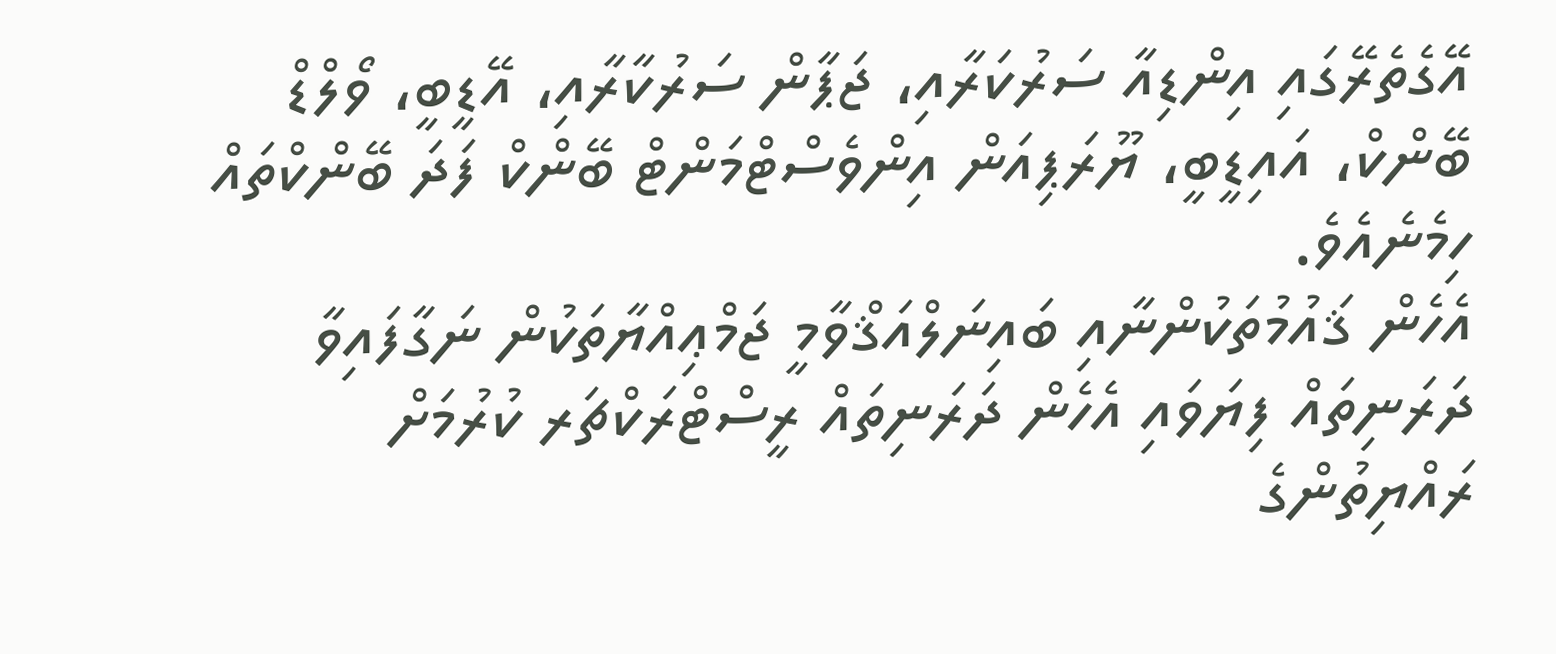އޭގެތެރޭގައި އިންޑިއާ ސަރުކަރާއި، ޖަޕާން ސަރުކާރާއި، އޭޑީބީ، ވޯލްޑް ބޭންކް، އައިޑީބީ، ޔޫރަޕިއަން އިންވެސްޓްމަންޓް ބޭންކް ފަދަ ބޭންކްތައް ހިމެނެއެވެ.
އެހެން ޤައުމުތަކުންނާއި ބައިނަލްއަޤްވާމީ ޖަމްޢިއްޔާތަކުން ނަގާފައިވާ ދަރަނިތައް ފިޔަވައި އެހެން ދަރަނިތައް ރީސްޓްރަކްޗަރ ކުރުމަށް ރައްޔިތުންގެ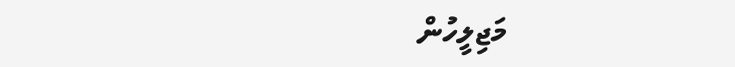މަޖިލީހުން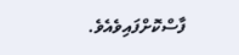ފާސްކޮށްފައިވެއެވެ.